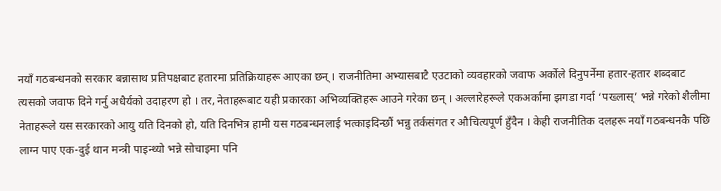नयाँ गठबन्धनको सरकार बन्नासाथ प्रतिपक्षबाट हतारमा प्रतिक्रियाहरू आएका छन् । राजनीतिमा अभ्यासबाटै एउटाको व्यवहारको जवाफ अर्कोले दिनुपर्नेमा हतार-हतार शब्दबाट त्यसको जवाफ दिने गर्नु अधैर्यको उदाहरण हो । तर, नेताहरूबाट यही प्रकारका अभिव्यक्तिहरू आउने गरेका छन् । अल्लारेहरूले एकअर्कामा झगडा गर्दा ‘पख्लास्’ भन्ने गरेको शैलीमा नेताहरूले यस सरकारको आयु यति दिनको हो, यति दिनभित्र हामी यस गठबन्धनलाई भत्काइदिन्छौं भन्नु तर्कसंगत र औचित्यपूर्ण हुँदैन । केही राजनीतिक दलहरू नयाँ गठबन्धनकै पछि लाग्न पाए एक-दुई थान मन्त्री पाइन्थ्यो भन्ने सोचाइमा पनि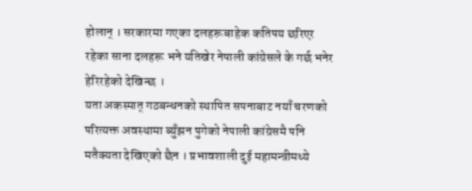होलान् । सरकारमा गएका दलहरूबाहेक कतिपय छरिएर रहेका साना दलहरू भने यतिखेर नेपाली कांग्रेसले के गर्छ भनेर हेरिरहेको देखिन्छ ।
यता अकस्मात् गठबन्धनको स्थापित सपनाबाट नयाँ चरणको परित्यक्त अवस्थामा ब्युँझन पुगेको नेपाली कांग्रेसमै पनि मतैक्यता देखिएको छैन । प्रभावशाली दुई महामन्त्रीमध्ये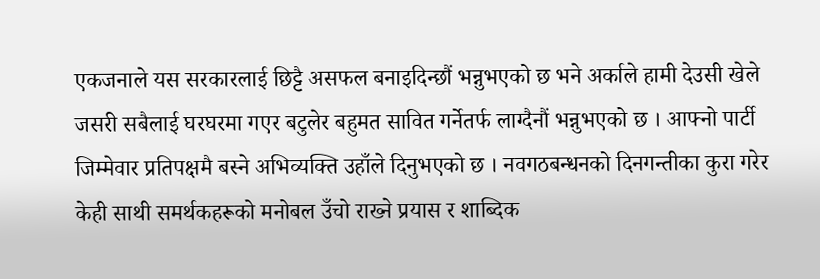एकजनाले यस सरकारलाई छिट्टै असफल बनाइदिन्छौं भन्नुभएको छ भने अर्काले हामी देउसी खेले जसरी सबैलाई घरघरमा गएर बटुलेर बहुमत सावित गर्नेतर्फ लाग्दैनौं भन्नुभएको छ । आफ्नो पार्टी जिम्मेवार प्रतिपक्षमै बस्ने अभिव्यक्ति उहाँले दिनुभएको छ । नवगठबन्धनको दिनगन्तीका कुरा गरेर केही साथी समर्थकहरूको मनोबल उँचो राख्ने प्रयास र शाब्दिक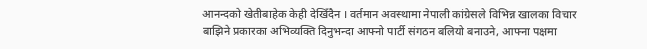आनन्दको खेतीबाहेक केही देखिँदैन । वर्तमान अवस्थामा नेपाली कांग्रेसले विभिन्न खालका विचार बाझिने प्रकारका अभिव्यक्ति दिनुभन्दा आफ्नो पार्टी संगठन बलियो बनाउने, आफ्ना पक्षमा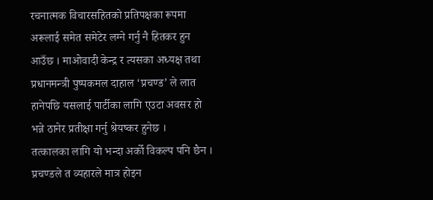रचनात्मक विचारसहितको प्रतिपक्षका रूपमा अरूलाई समेत समेटेर लग्ने गर्नु नै हितकर हुन आउँछ । माओवादी केन्द्र र त्यसका अध्यक्ष तथा प्रधानमन्त्री पुष्पकमल दाहाल ‘प्रचण्ड’ ले लात हानेपछि यसलाई पार्टीका लागि एउटा अवसर हो भन्ने ठानेर प्रतीक्षा गर्नु श्रेयष्कर हुनेछ ।
तत्कालका लागि यो भन्दा अर्को विकल्प पनि छैन । प्रचण्डले त व्यहारले मात्र होइन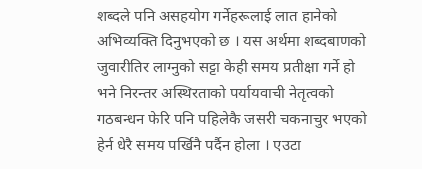शब्दले पनि असहयोग गर्नेहरूलाई लात हानेको अभिव्यक्ति दिनुभएको छ । यस अर्थमा शब्दबाणको जुवारीतिर लाग्नुको सट्टा केही समय प्रतीक्षा गर्ने हो भने निरन्तर अस्थिरताको पर्यायवाची नेतृत्वको गठबन्धन फेरि पनि पहिलेकै जसरी चकनाचुर भएको हेर्न धेरै समय पर्खिनै पर्दैन होला । एउटा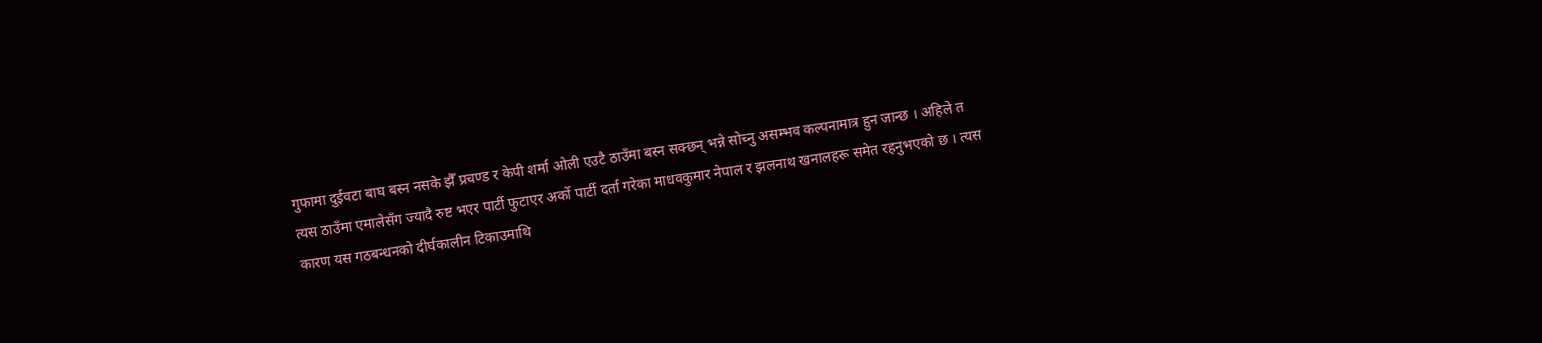गुफामा दुईवटा बाघ बस्न नसके झैँ प्रचण्ड र केपी शर्मा ओली एउटै ठाउँमा बस्न सक्छन् भन्ने सोच्नु असम्भव कल्पनामात्र हुन जान्छ । अहिले त त्यस ठाउँमा एमालेसँग ज्यादै रुष्ट भएर पार्टी फुटाएर अर्को पार्टी दर्ता गरेका माधवकुमार नेपाल र झलनाथ खनालहरू समेत रहनुभएको छ । त्यस कारण यस गठबन्धनको दीर्घकालीन टिकाउमाथि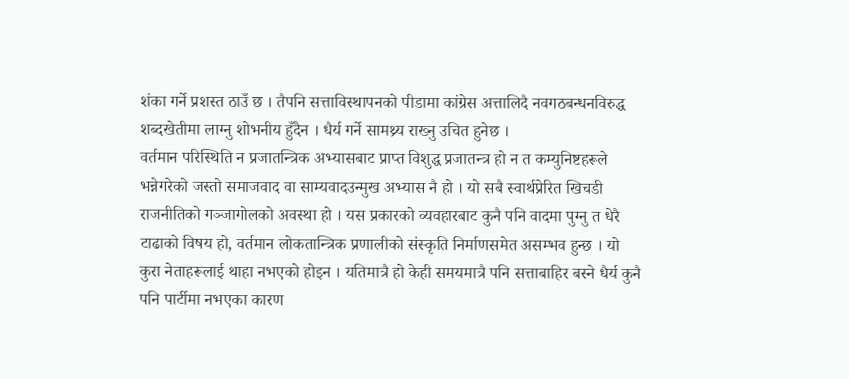शंका गर्ने प्रशस्त ठाउँ छ । तैपनि सत्ताविस्थापनको पीडामा कांग्रेस अत्तालिदै नवगठबन्धनविरुद्ध शब्दखेतीमा लाग्नु शोभनीय हुँदैन । धैर्य गर्ने सामथ्र्य राख्नु उचित हुनेछ ।
वर्तमान परिस्थिति न प्रजातन्त्रिक अभ्यासबाट प्राप्त विशुद्ध प्रजातन्त्र हो न त कम्युनिष्टहरूले भन्नेगरेको जस्तो समाजवाद वा साम्यवादउन्मुख अभ्यास नै हो । यो सबै स्वार्थप्रेरित खिचडी राजनीतिको गञ्जागोलको अवस्था हो । यस प्रकारको व्यवहारबाट कुनै पनि वादमा पुग्नु त धेरै टाढाको विषय हो, वर्तमान लोकतान्त्रिक प्रणालीको संस्कृति निर्माणसमेत असम्भव हुन्छ । यो कुरा नेताहरूलाई थाहा नभएको होइन । यतिमात्रै हो केही समयमात्रै पनि सत्ताबाहिर बस्ने धैर्य कुनै पनि पार्टीमा नभएका कारण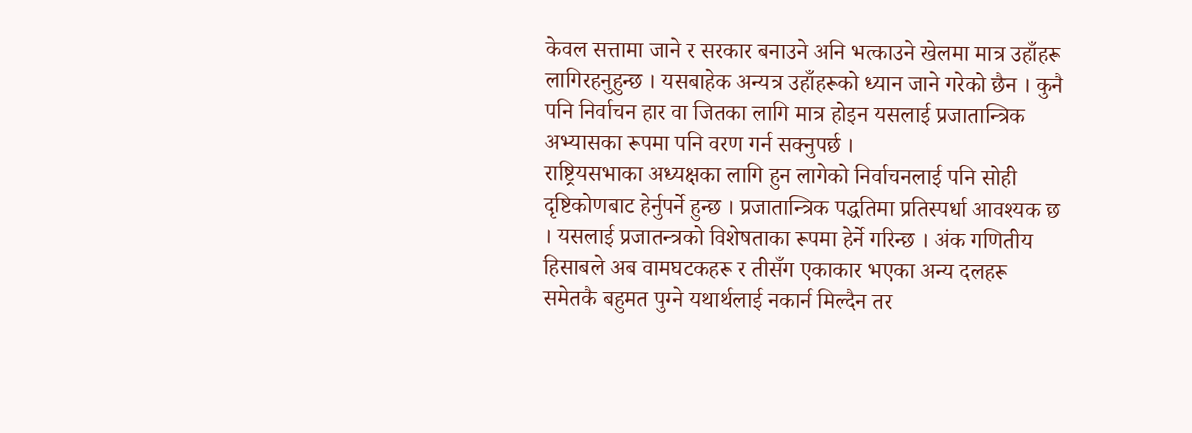केवल सत्तामा जाने र सरकार बनाउने अनि भत्काउने खेलमा मात्र उहाँहरू लागिरहनुहुन्छ । यसबाहेक अन्यत्र उहाँहरूको ध्यान जाने गरेको छैन । कुनै पनि निर्वाचन हार वा जितका लागि मात्र होइन यसलाई प्रजातान्त्रिक अभ्यासका रूपमा पनि वरण गर्न सक्नुपर्छ ।
राष्ट्रियसभाका अध्यक्षका लागि हुन लागेको निर्वाचनलाई पनि सोही दृष्टिकोणबाट हेर्नुपर्ने हुन्छ । प्रजातान्त्रिक पद्धतिमा प्रतिस्पर्धा आवश्यक छ । यसलाई प्रजातन्त्रको विशेषताका रूपमा हेर्ने गरिन्छ । अंक गणितीय हिसाबले अब वामघटकहरू र तीसँग एकाकार भएका अन्य दलहरू समेतकै बहुमत पुग्ने यथार्थलाई नकार्न मिल्दैन तर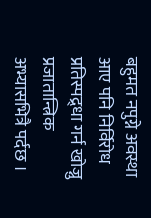बहुमत नपुग्ने अवस्था आए पनि निर्विरोध प्रतिस्पद्र्धा गर्न खोज्नु प्रजातान्त्रिक अभ्यासभित्रै पर्दछ ।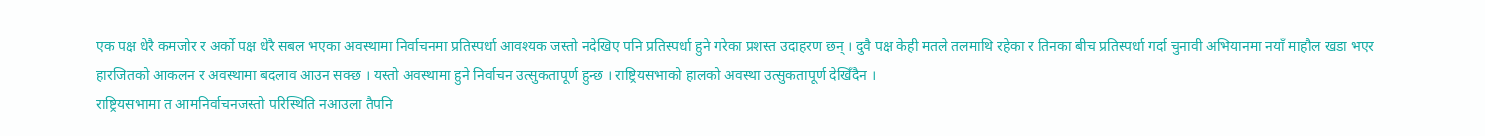एक पक्ष धेरै कमजोर र अर्को पक्ष धेरै सबल भएका अवस्थामा निर्वाचनमा प्रतिस्पर्धा आवश्यक जस्तो नदेखिए पनि प्रतिस्पर्धा हुने गरेका प्रशस्त उदाहरण छन् । दुवै पक्ष केही मतले तलमाथि रहेका र तिनका बीच प्रतिस्पर्धा गर्दा चुनावी अभियानमा नयाँ माहौल खडा भएर हारजितको आकलन र अवस्थामा बदलाव आउन सक्छ । यस्तो अवस्थामा हुने निर्वाचन उत्सुकतापूर्ण हुन्छ । राष्ट्रियसभाको हालको अवस्था उत्सुकतापूर्ण देखिँदैन ।
राष्ट्रियसभामा त आमनिर्वाचनजस्तो परिस्थिति नआउला तैपनि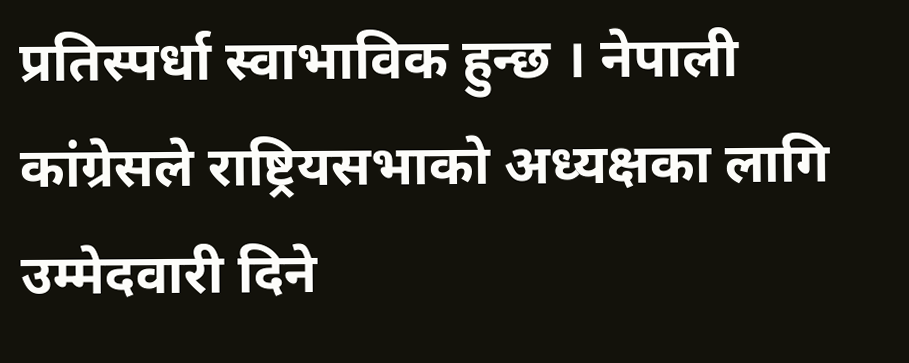प्रतिस्पर्धा स्वाभाविक हुन्छ । नेपाली कांग्रेसले राष्ट्रियसभाको अध्यक्षका लागि उम्मेदवारी दिने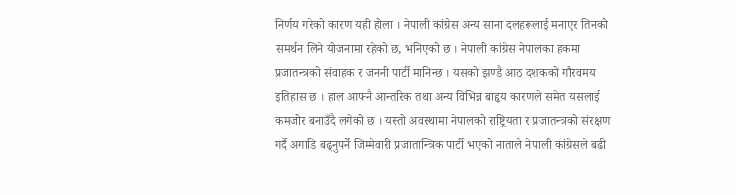निर्णय गरेको कारण यही होला । नेपाली कांग्रेस अन्य साना दलहरूलाई मनाएर तिनको समर्थन लिने योजनामा रहेको छ, भनिएको छ । नेपाली कांग्रेस नेपालका हकमा प्रजातन्त्रको संवाहक र जननी पार्टी मानिन्छ । यसको झण्डै आठ दशकको गौरवमय इतिहास छ । हाल आफ्नै आन्तरिक तथा अन्य विभिन्न बाहृय कारणले समेत यसलाई कमजोर बनाउँदै लगेको छ । यस्तो अवस्थामा नेपालको राष्ट्रियता र प्रजातन्त्रको संरक्षण गर्दै अगाडि बढ्नुपर्ने जिम्मेवारी प्रजातान्त्रिक पार्टी भएको नाताले नेपाली कांग्रेसले बढी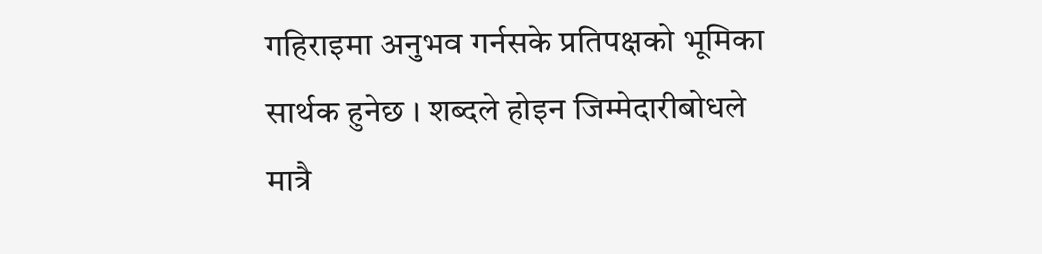गहिराइमा अनुभव गर्नसके प्रतिपक्षको भूमिका सार्थक हुनेछ । शब्दले होइन जिम्मेदारीबोधले मात्रै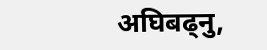अघिबढ्नु,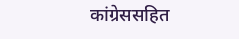कांग्रेससहित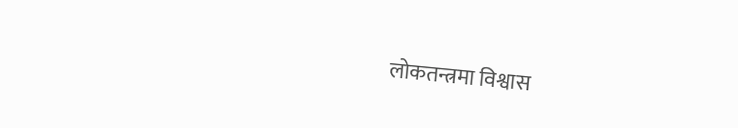लोकतन्त्रमा विश्वास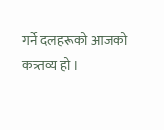गर्ने दलहरूको आजको कत्र्तव्य हो ।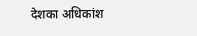देशका अधिकांश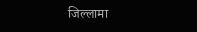जिल्लामा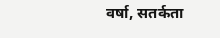वर्षा, सतर्कता